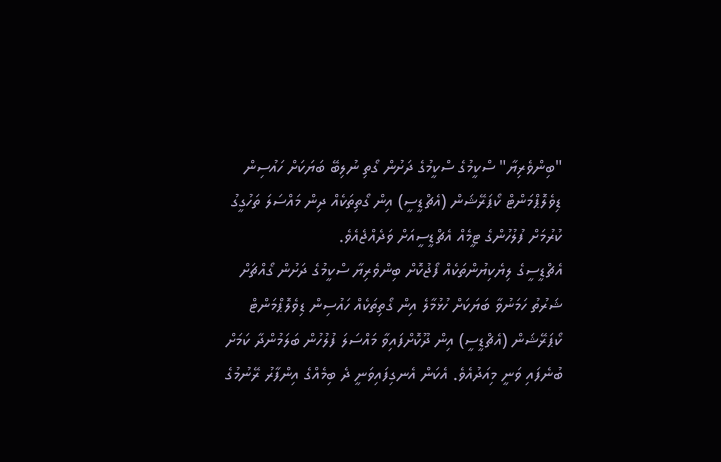"ބިންވެރިޔާ" ސްކީމުގެ ސްކީމުގެ ދަށުން ގޯތި ނުލިބޭ ބަޔަކަށް ހައުސިން ޑިވެލޮޕްމަންޓް ކޯޕަރޭޝަން (އެޗްޑީސީ) އިން ގޯތިތަކެއް ދިން މައްސަލަ ތަހުގީގު ކުރުމަށް ފުލުހުންގެ ޓީމެއް އެޗްޑީސީއަށް ވަދެއްޖެއެވެ.
އެޗްޑީސީގެ ލިޔެކިޔުންތަކެއް ފޯޖުކޮށް ބިންވެރިޔާ ސްކީމުގެ ދަށުން ގޯއްޗަށް ޝަރުތު ހަމަނުވާ ބަޔަކަށް ހުޅުމާލެ އިން ގޯތިތަކެއް ހައުސިން ޑިވެލޮޕްމަންޓް ކޯޕަރޭޝަން (އެޗްޑީސީ) އިން ދޫކޮށްފައިވާ މައްސަލަ ފުލުހުން ބަލަމުންދާ ކަމަށް ބުނެފައި ވަނީ މިއަދުއެވެ. އެކަން އެނގިފައިވަނީ ދެ ބިމެއްގެ އިންފާރު ރޭނުމުގެ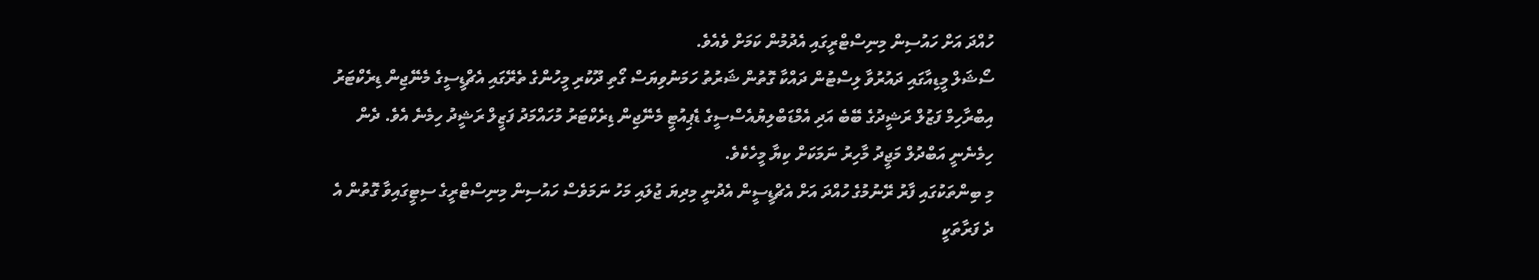ހުއްދަ އަށް ހައުސިން މިނިސްޓްރީގައި އެދުމުން ކަމަށް ވެއެވެ.
ސޯޝަލް މީޑިއާގައި ދައުރުވާ ލިސްޓުން ދައްކާ ގޮތުން ޝަރުތު ހަމަނުވިޔަސް ގޯތި ދޫކުރި މީހުންގެ ތެރޭގައި އެޗްޑީސީގެ މެނޭޖިން ޑިރެކްޓަރު އިބްރާހިމް ފަޒުލް ރަޝީދުގެ ބޭބެ އަދި އެމްޑަބްލިޔުއެސްސީގެ ޑެޕިއުޓީ މެނޭޖިން ޑިރެކްޓަރު މުހައްމަދު ފަޒީލް ރަޝީދު ހިމެނެ އެވެ. ދެން ހިމެނެނީ އަބްދުލް މަޖީދު މާހިރު ނަމަކަށް ކިޔާ މީހެކެވެ.
މި ބިންތަކުގައި ފާރު ރޭނުމުގެ ހުއްދަ އަށް އެޗްޑީސީން އެދުނީ މިދިޔަ ޖުލައި މަހު ނަމަވެސް ހައުސިން މިނިސްޓްރީގެ ސިޓީގައިވާ ގޮތުން އެ ދެ ފަރާތަކީ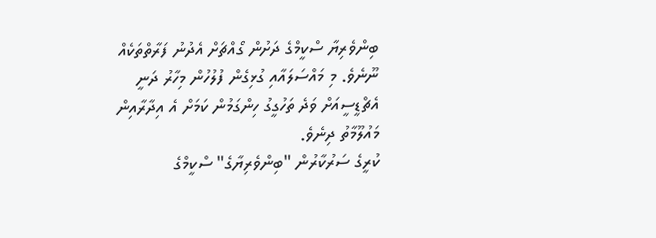ބިންވެރިޔާ ސްކީމްގެ ދަށުން ގޯއްޗަށް އެދުނު ފަރާތްތަކެއް ނޫނެވެ. މި މައްސަލައާއި ގުޅިގެން ފުލުހުން މިހާރު ދަނީ އެޗްޑީސީއަށް ވަދެ ތަހުގީގު ހިންގަމުން ކަމަށް އެ އިދާރާއިން މައުލޫމާތު ދިނެވެ.
ކުރީގެ ސަރުކާރުން "ބިންވެރިޔާގެ" ސްކީމްގެ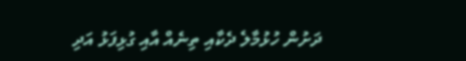ދަށުން ހުޅުމާލެ ދެކާއި ތިނެއް އާއި ގުޅިފަޅު އަދި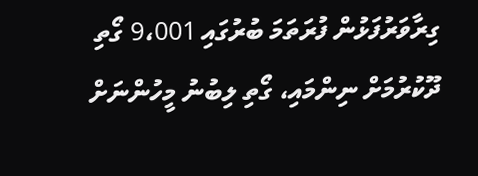ގިރާވަރުފަޅުން ފުރަތަމަ ބުރުގައި 9،001 ގޯތި ދޫކުރުމަށް ނިންމައި، ގޯތި ލިބުނު މީހުންނަށް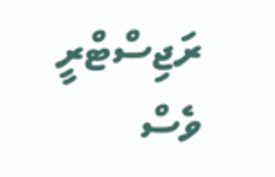ރަޖިސްޓްރީ ވެސް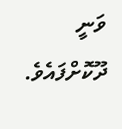ވަނީ ދޫކޮށްފައެވެ.